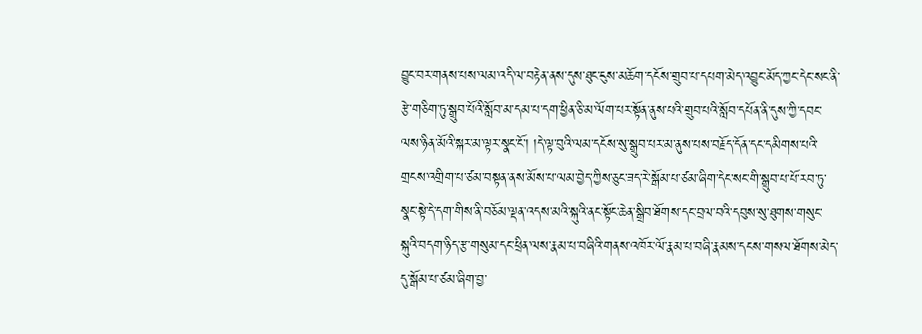བྱུང་བར་གནས་པས་ལམ་འདི་ལ་བརྟེན་ནས་དུས་ཐུང་ངུས་མཆོག་དངོས་གྲུབ་པ་དཔག་མེད་འབྱུང་མོད་ཀྱང་དེང་སང་ནི་རྩེ་གཅིག་ཏུ་སྒྲུབ་པོའི་སློབ་མ་དམ་པ་དག་ཕྱིན་ཅི་མ་ལོག་པར་སྟོན་ནུས་པའི་གྲུབ་པའི་སློབ་དཔོན་ནི་དུས་ཀྱི་དབང་ལས་ཉིན་མོའི་སྐར་མ་ལྟར་སྣང་ངོ་། །དེ་ལྟ་བུའི་ལམ་དངོས་སུ་སྒྲུབ་པར་མ་ནུས་པས་བརྗོད་དོན་དང་དམིགས་པའི་གྲངས་འགྲིག་པ་ཙམ་བསྟན་ནས་མོས་པ་ལམ་བྱེད་ཀྱིས་ཅུང་ཟད་རེ་སྒོམ་པ་ཙམ་ཞིག་དེང་སང་གི་སྒྲུབ་པ་པོ་རབ་ཏུ་སྣང་སྟེ་དེ་དག་གིས་ནི་བཅོམ་ལྡན་འདས་མའི་སྐུའི་ནང་སྟོང་ཆེན་སྒྲིབ་ཐོགས་དང་བྲལ་བའི་དབུས་སུ་ཐུགས་གསུང་སྐུའི་བདག་ཉིད་རྩ་གསུམ་དང་ཕྲིན་ལས་རྣམ་པ་བཞིའི་གནས་འཁོར་ལོ་རྣམ་པ་བཞི་རྣམས་དངས་གསལ་ཐོགས་མེད་དུ་སྒོམ་པ་ཙམ་ཞིག་བྱ་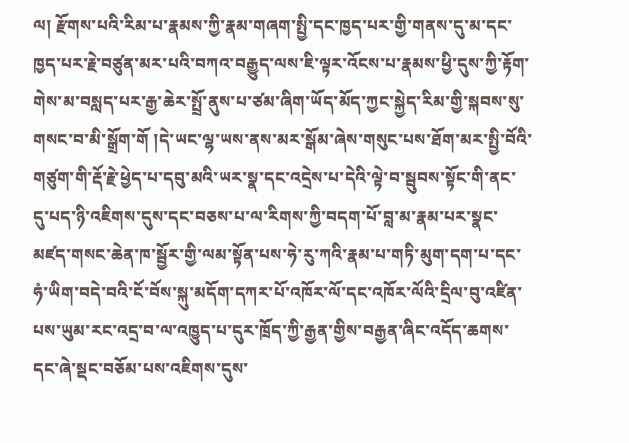ལ། རྫོགས་པའི་རིམ་པ་རྣམས་ཀྱི་རྣམ་གཞག་སྤྱི་དང་ཁྱད་པར་གྱི་གནས་དུ་མ་དང་ཁྱད་པར་རྗེ་བཙུན་མར་པའི་བཀའ་བརྒྱུད་ལས་ཇི་ལྟར་འོངས་པ་རྣམས་ཕྱི་དུས་ཀྱི་རྟོག་གེས་མ་བསླད་པར་རྒྱ་ཆེར་སྤྲོ་ནུས་པ་ཙམ་ཞིག་ཡོད་མོད་ཀྱང་སྐྱེད་རིམ་གྱི་སྐབས་སུ་གསང་བ་མི་སྒྲོག་གོ །དེ་ཡང་ལྷ་ཡས་ནས་མར་སྒོམ་ཞེས་གསུང་པས་ཐོག་མར་སྤྱི་བོའི་གཙུག་གི་རྡོ་རྗེ་ཕྱེད་པ་དབུ་མའི་ཡར་སྣ་དང་འདྲེས་པ་དེའི་ལྟེ་བ་སྦུབས་སྟོང་གི་ནང་དུ་པད་ཉི་འཇིགས་དུས་དང་བཅས་པ་ལ་རིགས་ཀྱི་བདག་པོ་བླ་མ་རྣམ་པར་སྣང་མཛད་གསང་ཆེན་ཁ་སྦྱོར་གྱི་ལམ་སྟོན་པས་ཧེ་རུ་ཀའི་རྣམ་པ་གཏི་མུག་དག་པ་དང་ཧཾ་ཡིག་བདེ་བའི་ངོ་བོས་སྐུ་མདོག་དཀར་པོ་འཁོར་ལོ་དང་འཁོར་ལོའི་དྲིལ་བུ་འཛིན་པས་ཡུམ་རང་འདྲ་བ་ལ་འཁྱུད་པ་དུར་ཁྲོད་ཀྱི་རྒྱན་གྱིས་བརྒྱན་ཞིང་འདོད་ཆགས་དང་ཞེ་སྡང་བཅོམ་པས་འཇིགས་དུས་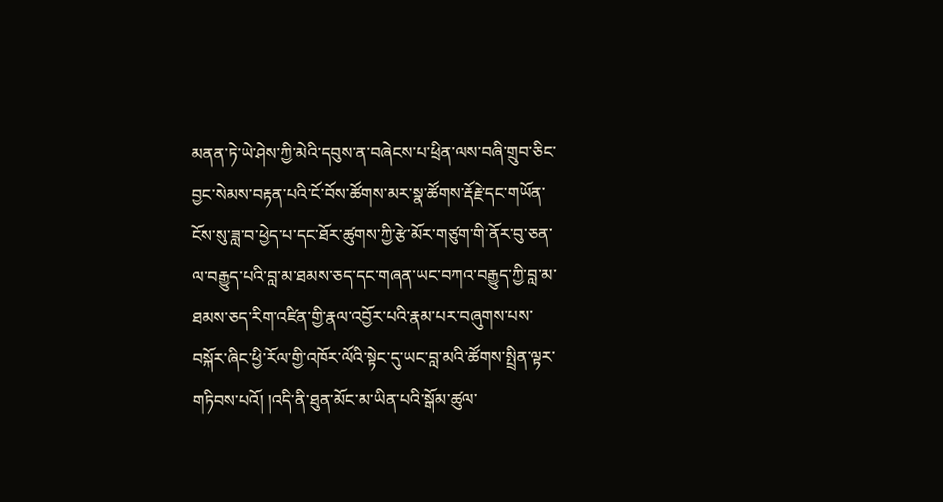མནན་ཏེ་ཡེ་ཤེས་ཀྱི་མེའི་དབུས་ན་བཞེངས་པ་ཕྲིན་ལས་བཞི་གྲུབ་ཅིང་བྱང་སེམས་བརྟན་པའི་ངོ་བོས་ཚོགས་མར་སྣ་ཚོགས་རྡོརྗེ་དང་གཡོན་ངོས་སུ་ཟླ་བ་ཕྱེད་པ་དང་ཐོར་ཚུགས་ཀྱི་རྩེ་མོར་གཙུག་གི་ནོར་བུ་ཅན་ལ་བརྒྱུད་པའི་བླ་མ་ཐམས་ཅད་དང་གཞན་ཡང་བཀའ་བརྒྱུད་ཀྱི་བླ་མ་ཐམས་ཅད་རིག་འཛིན་གྱི་རྣལ་འབྱོར་པའི་རྣམ་པར་བཞུགས་པས་བསྐོར་ཞིང་ཕྱི་རོལ་གྱི་འཁོར་ལོའི་སྟེང་དུ་ཡང་བླ་མའི་ཚོགས་སྤྲིན་ལྟར་གཏིབས་པའོ། །འདི་ནི་ཐུན་མོང་མ་ཡིན་པའི་སྒོམ་ཚུལ་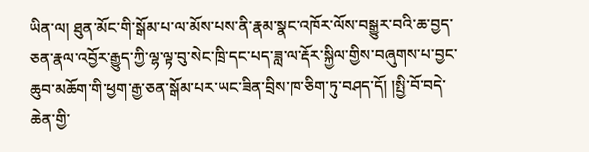ཡིན་ལ། ཐུན་མོང་གི་སྒོམ་པ་ལ་མོས་པས་ནི་རྣམ་སྣང་འཁོར་ལོས་བསྒྱུར་བའི་ཆ་བྱད་ཅན་རྣལ་འབྱོར་རྒྱུད་ཀྱི་ལྷ་ལྟ་བུ་སེང་ཁྲི་དང་པད་ཟླ་ལ་རྡོར་སྐྱིལ་གྱིས་བཞུགས་པ་བྱང་ཆུབ་མཆོག་གི་ཕྱག་རྒྱ་ཅན་སྒོམ་པར་ཡང་ཟིན་བྲིས་ཁ་ཅིག་ཏུ་བཤད་དོ། །སྤྱི་བོ་བདེ་ཆེན་གྱི་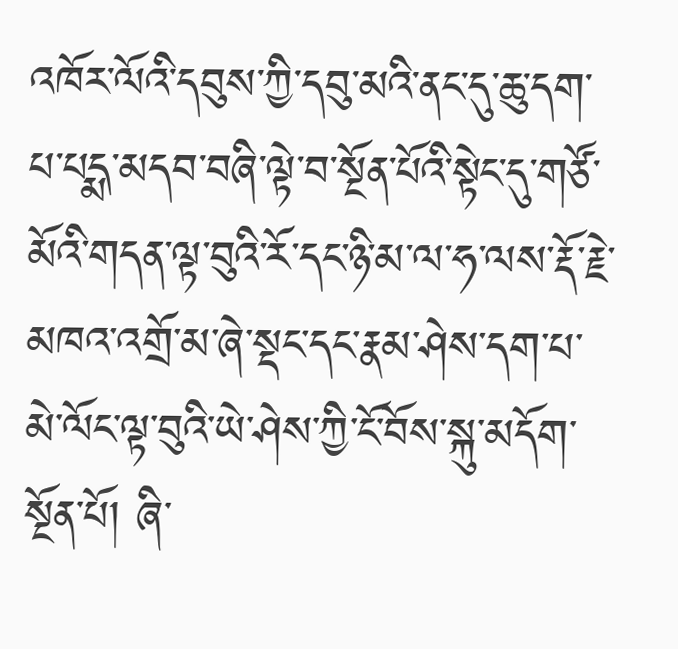འཁོར་ལོའི་དབུས་ཀྱི་དབུ་མའི་ནང་དུ་ཆུ་དག་པ་པདྨ་མདབ་བཞི་ལྟེ་བ་སྔོན་པོའི་སྟེང་དུ་གཙོ་མོའི་གདན་ལྟ་བུའི་རོ་དང་ཉི་མ་ལ་ཧ་ལས་རྡོ་རྗེ་མཁའ་འགྲོ་མ་ཞེ་སྡང་དང་རྣམ་ཤེས་དག་པ་མེ་ལོང་ལྟ་བུའི་ཡེ་ཤེས་ཀྱི་ངོ་བོས་སྐུ་མདོག་སྔོན་པོ། ཞི་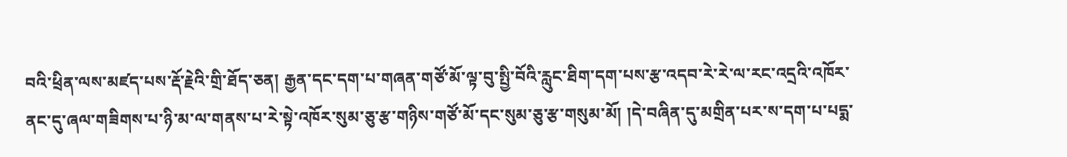བའི་ཕྲིན་ལས་མཛད་པས་རྡོ་རྗེའི་གྲི་ཐོད་ཅན། རྒྱན་དང་དག་པ་གཞན་གཙོ་མོ་ལྟ་བུ་སྤྱི་བོའི་རླུང་ཐིག་དག་པས་རྩ་འདབ་རེ་རེ་ལ་རང་འདྲའི་འཁོར་ནང་དུ་ཞལ་གཟིགས་པ་ཉི་མ་ལ་གནས་པ་རེ་སྟེ་འཁོར་སུམ་ཅུ་རྩ་གཉིས་གཙོ་མོ་དང་སུམ་ཅུ་རྩ་གསུམ་མོ། །དེ་བཞིན་དུ་མགྲིན་པར་ས་དག་པ་པདྨ་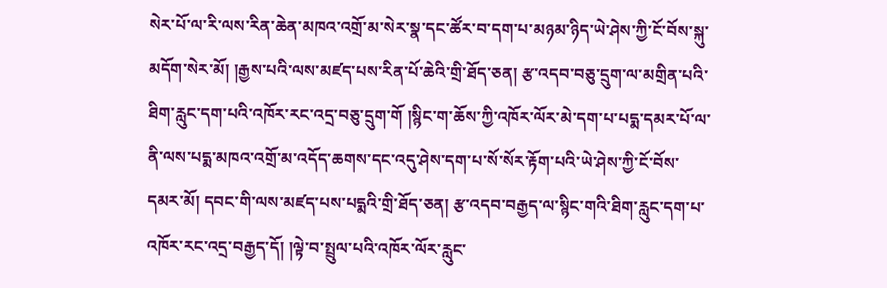སེར་པོ་ལ་རི་ལས་རིན་ཆེན་མཁའ་འགྲོ་མ་སེར་སྣ་དང་ཚོར་བ་དག་པ་མཉམ་ཉིད་ཡེ་ཤེས་ཀྱི་ངོ་བོས་སྐུ་མདོག་སེར་མོ། །རྒྱས་པའི་ལས་མཛད་པས་རིན་པོ་ཆེའི་གྲི་ཐོད་ཅན། རྩ་འདབ་བཅུ་དྲུག་ལ་མགྲིན་པའི་ཐིག་རླུང་དག་པའི་འཁོར་རང་འདྲ་བཅུ་དྲུག་གོ །སྙིང་ག་ཆོས་ཀྱི་འཁོར་ལོར་མེ་དག་པ་པདྨ་དམར་པོ་ལ་ནི་ལས་པདྨ་མཁའ་འགྲོ་མ་འདོད་ཆགས་དང་འདུ་ཤེས་དག་པ་སོ་སོར་རྟོག་པའི་ཡེ་ཤེས་ཀྱི་ངོ་བོས་དམར་མོ། དབང་གི་ལས་མཛད་པས་པདྨའི་གྲི་ཐོད་ཅན། རྩ་འདབ་བརྒྱད་ལ་སྙིང་གའི་ཐིག་རླུང་དག་པ་འཁོར་རང་འདྲ་བརྒྱད་དོ། །ལྟེ་བ་སྤྲུལ་པའི་འཁོར་ལོར་རླུང་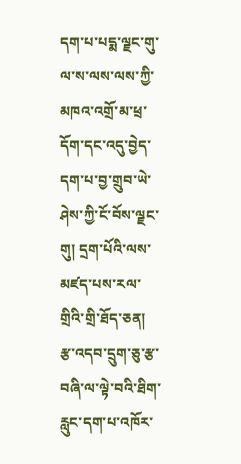དག་པ་པདྨ་ལྗང་གུ་ལ་ས་ལས་ལས་ཀྱི་མཁའ་འགྲོ་མ་ཕྲ་དོག་དང་འདུ་བྱེད་དག་པ་བྱ་གྲུབ་ཡེ་ཤེས་ཀྱི་ངོ་བོས་ལྗང་གུ། དྲག་པོའི་ལས་མཛད་པས་རལ་གྲིའི་གྲི་ཐོད་ཅན། རྩ་འདབ་དྲུག་ཅུ་རྩ་བཞི་ལ་ལྟེ་བའི་ཐིག་རླུང་དག་པ་འཁོར་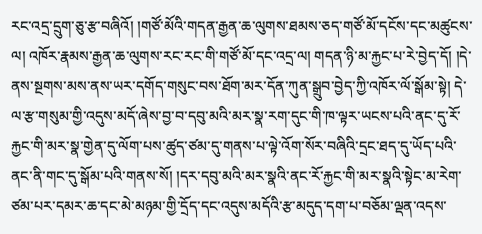རང་འདྲ་དྲུག་ཅུ་རྩ་བཞིའོ། །གཙོ་མོའི་གདན་རྒྱན་ཆ་ལུགས་ཐམས་ཅད་གཙོ་མོ་དངོས་དང་མཚུངས་ལ། འཁོར་རྣམས་རྒྱན་ཆ་ལུགས་རང་རང་གི་གཙོ་མོ་དང་འདྲ་ལ། གདན་ཉི་མ་རྐྱང་པ་རེ་བྱེད་དོ། །དེ་ནས་སྔགས་མས་ནས་ཡར་དགོད་གསུང་བས་ཐོག་མར་དོན་ཀུན་སྒྲུབ་བྱེད་ཀྱི་འཁོར་ལོ་སྒོམ་སྟེ། དེ་ལ་རྩ་གསུམ་གྱི་འདུས་མདོ་ཞེས་བྱ་བ་དབུ་མའི་མར་སྣ་རག་དུང་གི་ཁ་ལྟར་ཡངས་པའི་ནང་དུ་རོ་རྐྱང་གི་མར་སྣ་གྱེན་དུ་ལོག་པས་ཚུད་ཙམ་དུ་གནས་པ་ལྟེ་འོག་སོར་བཞིའི་དྲང་ཐད་དུ་ཡོད་པའི་ནང་ནི་གང་དུ་སྒོམ་པའི་གནས་སོ། །དར་དབུ་མའི་མར་སྣའི་ནང་རོ་རྐྱང་གི་མར་སྣའི་སྟེང་མ་རེག་ཙམ་པར་དམར་ཆ་དང་མེ་མཉམ་གྱི་དྲོད་དང་འདུས་མདོའི་རྩ་མདུད་དག་པ་བཅོམ་ལྡན་འདས་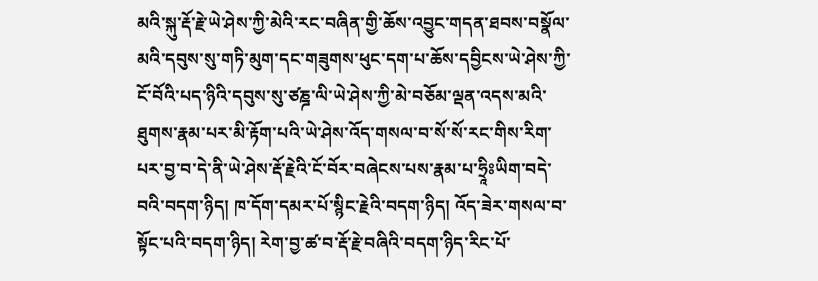མའི་སྐུ་རྡོ་རྗེ་ཡེ་ཤེས་ཀྱི་མེའི་རང་བཞིན་གྱི་ཆོས་འབྱུང་གདན་ཐབས་བསྣོལ་མའི་དབུས་སུ་གཏི་མུག་དང་གཟུགས་ཕུང་དག་པ་ཆོས་དབྱིངས་ཡེ་ཤེས་ཀྱི་ངོ་བོའི་པད་ཉིའི་དབུས་སུ་ཙཎྜ་ལི་ཡེ་ཤེས་ཀྱི་མེ་བཅོམ་ལྡན་འདས་མའི་ཐུགས་རྣམ་པར་མི་རྟོག་པའི་ཡེ་ཤེས་འོད་གསལ་བ་སོ་སོ་རང་གིས་རིག་པར་བྱ་བ་དེ་ནི་ཡེ་ཤེས་རྡོ་རྗེའི་ངོ་བོར་བཞེངས་པས་རྣམ་པ་ཧྲཱིཿཡིག་བདེ་བའི་བདག་ཉིད། ཁ་དོག་དམར་པོ་སྙིང་རྗེའི་བདག་ཉིད། འོད་ཟེར་གསལ་བ་སྟོང་པའི་བདག་ཉིད། རེག་བྱ་ཚ་བ་རྡོ་རྗེ་བཞིའི་བདག་ཉིད་རིང་པོ་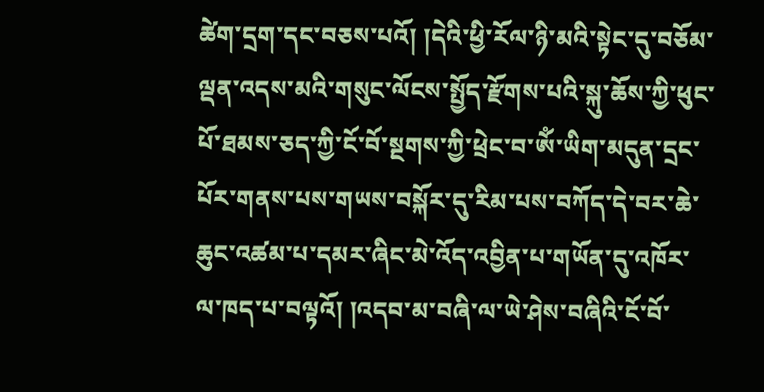ཚེག་དྲག་དང་བཅས་པའོ། །དེའི་ཕྱི་རོལ་ཉི་མའི་སྟེང་དུ་བཅོམ་ལྡན་འདས་མའི་གསུང་ལོངས་སྤྱོད་རྫོགས་པའི་སྐུ་ཆོས་ཀྱི་ཕུང་པོ་ཐམས་ཅད་ཀྱི་ངོ་བོ་སྔགས་ཀྱི་ཕྲེང་བ་ཨོཾ་ཡིག་མདུན་དྲང་པོར་གནས་པས་གཡས་བསྐོར་དུ་རིམ་པས་བཀོད་དེ་བར་ཆེ་ཆུང་འཚམ་པ་དམར་ཞིང་མེ་འོད་འབྱིན་པ་གཡོན་དུ་འཁོར་ལ་ཁད་པ་བལྟའོ། །འདབ་མ་བཞི་ལ་ཡེ་ཤེས་བཞིའི་ངོ་བོ་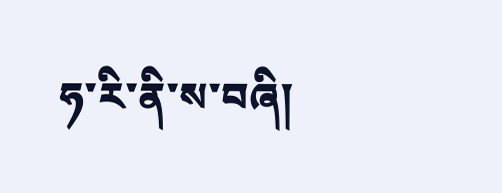ཧ་རི་ནི་ས་བཞི།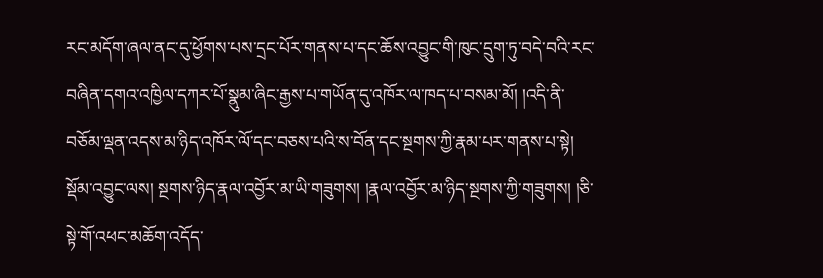རང་མདོག་ཞལ་ནང་དུ་ཕྱོགས་པས་དྲང་པོར་གནས་པ་དང་ཆོས་འབྱུང་གི་ཁུང་དྲུག་ཏུ་བདེ་བའི་རང་བཞིན་དགའ་འཁྱིལ་དཀར་པོ་སྣུམ་ཞིང་རྒྱས་པ་གཡོན་དུ་འཁོར་ལ་ཁད་པ་བསམ་མོ། །འདི་ནི་བཅོམ་ལྡན་འདས་མ་ཉིད་འཁོར་ལོ་དང་བཅས་པའི་ས་བོན་དང་སྔགས་ཀྱི་རྣམ་པར་གནས་པ་སྟེ། སྡོམ་འབྱུང་ལས། སྔགས་ཉིད་རྣལ་འབྱོར་མ་ཡི་གཟུགས། །རྣལ་འབྱོར་མ་ཉིད་སྔགས་ཀྱི་གཟུགས། །ཅི་སྟེ་གོ་འཕང་མཆོག་འདོད་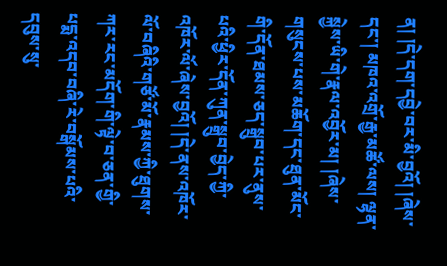ན། །དེ་དག་དབྱེ་བར་མི་བྱའོ། །ཞེས་དང་། མཁའ་འགྲོ་རྒྱ་མཚོ་ལས། ལྷན་སྐྱེས་ཡི་གེ་རྣལ་འབྱོར་མ། །ཞེས་གསུངས་པས་མཆོག་དང་ཐུན་མོང་གི་དོན་ཐམས་ཅད་སྒྲུབ་པར་ནུས་པའི་ཕྱིར་དོན་ཀུན་སྒྲུབ་བྱེད་ཀྱི་འཁོར་ལོ་ཞེས་བྱའོ། །དེ་ནས་འཁོར་ལོ་བཞིའི་གཙོ་མོ་རྣམས་ཀྱི་ཐུགས་ཀར་རང་མདོག་གི་ལྟེ་བ་ཅན་གྱི་པདྨ་འདབ་བཞི་རེ་བསྒོམས་པའི་དབུས་སུ་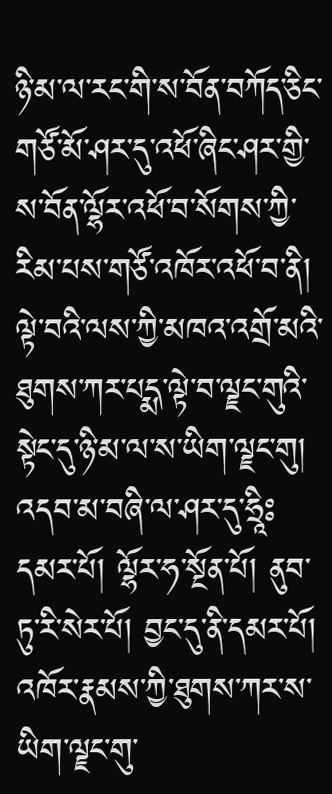ཉི་མ་ལ་རང་གི་ས་བོན་བཀོད་ཅིང་གཙོ་མོ་ཤར་དུ་འཕོ་ཞིང་ཤར་གྱི་ས་བོན་ལྷོར་འཕོ་བ་སོགས་ཀྱི་རིམ་པས་གཙོ་འཁོར་འཕོ་བ་ནི། ལྟེ་བའི་ལས་ཀྱི་མཁའ་འགྲོ་མའི་ཐུགས་ཀར་པདྨ་ལྟེ་བ་ལྗང་གུའི་སྟེང་དུ་ཉི་མ་ལ་ས་ཡིག་ལྗང་གུ། འདབ་མ་བཞི་ལ་ཤར་དུ་ཧྲཱིཿདམར་པོ། ལྷོར་ཧ་སྔོན་པོ། ནུབ་ཏུ་རི་སེར་པོ། བྱང་དུ་ནི་དམར་པོ། འཁོར་རྣམས་ཀྱི་ཐུགས་ཀར་ས་ཡིག་ལྗང་གུ་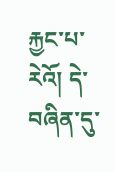རྐྱང་པ་རེའོ། དེ་བཞིན་དུ་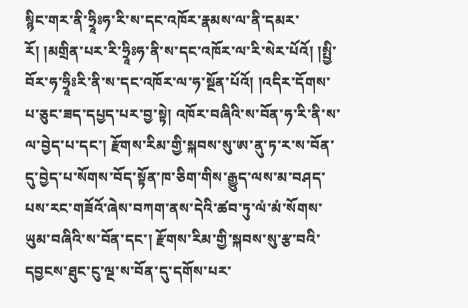སྙིང་གར་ནི་ཧྲཱིཿཧ་རི་ས་དང་འཁོར་རྣམས་ལ་ནི་དམར་རོ། །མགྲིན་པར་རི་ཧྲཱིཿཧ་ནི་ས་དང་འཁོར་ལ་རི་སེར་པོའོ། །སྤྱི་བོར་ཧ་ཧྲཱིཿརི་ནི་ས་དང་འཁོར་ལ་ཧ་སྔོན་པོའོ། །འདིར་དོགས་པ་ཅུང་ཟད་དཔྱད་པར་བྱ་སྟེ། འཁོར་བཞིའི་ས་བོན་ཧ་རི་ནི་ས་ལ་བྱེད་པ་དང་། རྫོགས་རིམ་གྱི་སྐབས་སུ་ཨ་ནུ་ཏ་ར་ས་བོན་དུ་བྱེད་པ་སོགས་བོད་སྟོན་ཁ་ཅིག་གིས་རྒྱུད་ལས་མ་བཤད་པས་རང་གཟོའོ་ཞེས་བཀག་ནས་དེའི་ཚབ་ཏུ་ལཾ་མཾ་སོགས་ཡུམ་བཞིའི་ས་བོན་དང་། རྫོགས་རིམ་གྱི་སྐབས་སུ་རྩ་བའི་དབྱངས་ཐུང་ངུ་ལྔ་ས་བོན་དུ་དགོས་པར་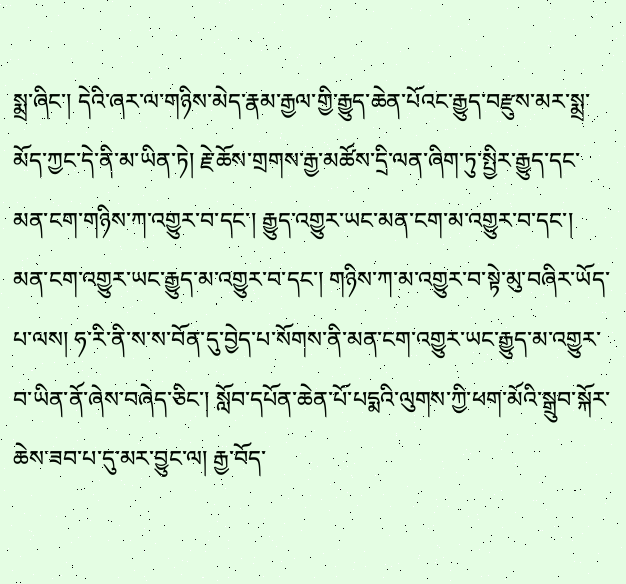སྨྲ་ཞིང་། དེའི་ཞར་ལ་གཉིས་མེད་རྣམ་རྒྱལ་གྱི་རྒྱུད་ཆེན་པོའང་རྒྱུད་བརྫུས་མར་སྨྲ་མོད་ཀྱང་དེ་ནི་མ་ཡིན་ཏེ། རྗེ་ཆོས་གྲགས་རྒྱ་མཚོས་དྲི་ལན་ཞིག་ཏུ་སྤྱིར་རྒྱུད་དང་མན་ངག་གཉིས་ཀ་འགྱུར་བ་དང་། རྒྱུད་འགྱུར་ཡང་མན་ངག་མ་འགྱུར་བ་དང་། མན་ངག་འགྱུར་ཡང་རྒྱུད་མ་འགྱུར་བ་དང་། གཉིས་ཀ་མ་འགྱུར་བ་སྟེ་མུ་བཞིར་ཡོད་པ་ལས། ཧ་རི་ནི་ས་ས་བོན་དུ་བྱེད་པ་སོགས་ནི་མན་ངག་འགྱུར་ཡང་རྒྱུད་མ་འགྱུར་བ་ཡིན་ནོ་ཞེས་བཞེད་ཅིང་། སློབ་དཔོན་ཆེན་པོ་པདྨའི་ལུགས་ཀྱི་ཕག་མོའི་སྒྲུབ་སྐོར་ཆེས་ཟབ་པ་དུ་མར་བྱུང་ལ། རྒྱ་བོད་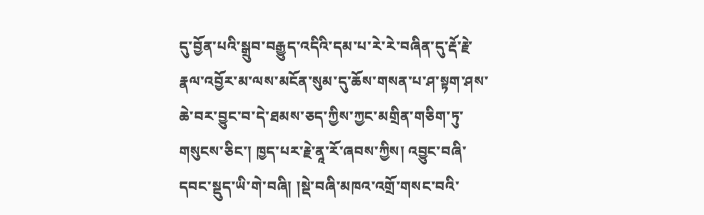དུ་བྱོན་པའི་སྒྲུབ་བརྒྱུད་འདིའི་དམ་པ་རེ་རེ་བཞིན་དུ་རྡོ་རྗེ་རྣལ་འབྱོར་མ་ལས་མངོན་སུམ་དུ་ཆོས་གསན་པ་ཤ་སྟག་ཤས་ཆེ་བར་བྱུང་བ་དེ་ཐམས་ཅད་ཀྱིས་ཀྱང་མགྲིན་གཅིག་ཏུ་གསུངས་ཅིང་། ཁྱད་པར་རྗེ་ནཱ་རོ་ཞབས་ཀྱིས། འབྱུང་བཞི་དབང་སྡུད་ཡི་གེ་བཞི། །སྡེ་བཞི་མཁའ་འགྲོ་གསང་བའི་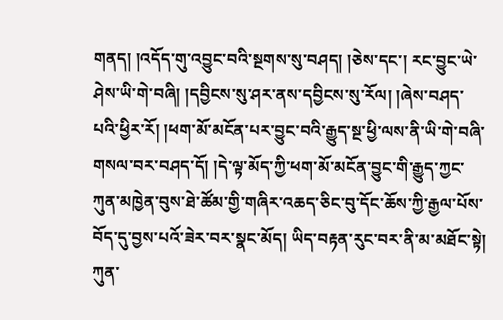གནད། །འདོད་གུ་འབྱུང་བའི་སྔགས་སུ་བཤད། །ཅེས་དང་། རང་བྱུང་ཡེ་ཤེས་ཡི་གེ་བཞི། །དབྱིངས་སུ་ཤར་ནས་དབྱིངས་སུ་རོལ། །ཞེས་བཤད་པའི་ཕྱིར་རོ། །ཕག་མོ་མངོན་པར་བྱུང་བའི་རྒྱུད་སྔ་ཕྱི་ལས་ནི་ཡི་གེ་བཞི་གསལ་བར་བཤད་དོ། །དེ་ལྟ་མོད་ཀྱི་ཕག་མོ་མངོན་བྱུང་གི་རྒྱུད་ཀྱང་ཀུན་མཁྱེན་བུས་ཐེ་ཚོམ་གྱི་གཞིར་འཆད་ཅིང་བུ་དོང་ཆོས་ཀྱི་རྒྱལ་པོས་བོད་དུ་བྱས་པའོ་ཟེར་བར་སྣང་མོད། ཡིད་བརྟན་རུང་བར་ནི་མ་མཐོང་སྟེ། ཀུན་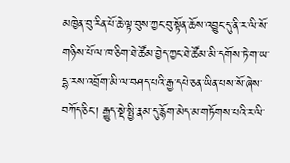མཁྱེན་བུ་རིན་པོ་ཆེ་ལྟ་བུས་ཀྱང་བུ་སྟོན་ཆོས་འབྱུང་དུ་ནི་ར་ལི་སོ་གཉིས་པོ་ལ་ཁ་ཅིག་ཐེ་ཚོམ་བྱེད་ཀྱང་ཐེ་ཚོམ་མི་དགོས་ཏེ་ག་ཡ་དྷ་རས་འབྲོག་མི་ལ་བཤད་པའི་རྒྱ་དཔེ་ཅན་ཡིན་པས་སོ་ཞེས་བཀོད་ཅིང་། རྒྱུད་སྡེ་སྤྱི་རྣམ་དུ་རྙོག་མེད་མ་གཏོགས་པའི་ར་ལི་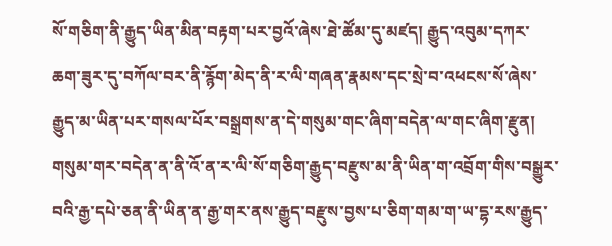སོ་གཅིག་ནི་རྒྱུད་ཡིན་མིན་བརྟག་པར་བྱའོ་ཞེས་ཐེ་ཚོམ་དུ་མཛད། རྒྱུད་འབུམ་དཀར་ཆག་ཟུར་དུ་བཀོལ་བར་ནི་རྙོག་མེད་ནི་ར་ལི་གཞན་རྣམས་དང་སྲེ་བ་འཕངས་སོ་ཞེས་རྒྱུད་མ་ཡིན་པར་གསལ་པོར་བསྒྲགས་ན་དེ་གསུམ་གང་ཞིག་བདེན་ལ་གང་ཞིག་རྫུན། གསུམ་གར་བདེན་ན་ནི་འོ་ན་ར་ལི་སོ་གཅིག་རྒྱུད་བརྫུས་མ་ནི་ཡིན་ག་འབྲོག་གིས་བསྒྱུར་བའི་རྒྱ་དཔེ་ཅན་ནི་ཡིན་ན་རྒྱ་གར་ནས་རྒྱུད་བརྫུས་བྱས་པ་ཅིག་གམ་ག་ཡ་དྷ་རས་རྒྱུད་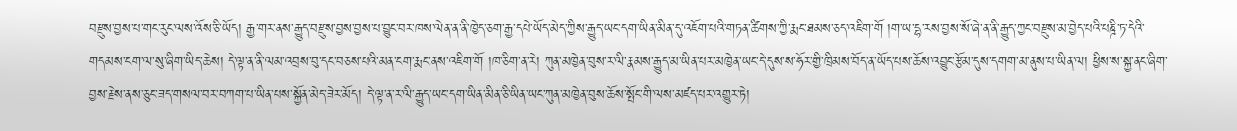བརྫུས་བྱས་པ་གང་རུང་ལས་འོས་ཅི་ཡོད། རྒྱ་གར་ནས་རྒྱུད་བརྫུས་བྱས་བྱས་པ་བྱུང་བར་ཁས་ལེན་ན་ནི་ཁྱེད་ཅག་རྒྱ་དཔེ་ཡོད་མེད་ཀྱིས་རྒྱུད་ཡང་དག་ཡིན་མིན་དུ་འཇོག་པའི་གཏན་ཚིགས་ཀྱི་རྨང་ཐམས་ཅད་འཇིག་གོ །ག་ཡ་དྷ་རས་བྱས་སོ་ཞེ་ན་ནི་རྒྱུད་ཀྱང་བརྫུས་མ་བྱེད་པའི་པཎྜི་ཏ་དེའི་གདམས་ངག་ལ་སུ་ཞིག་ཡིད་ཆེས། དེ་ལྟ་ན་ནི་ལམ་འབྲས་བུ་དང་བཅས་པའི་མན་ངག་རྨང་ནས་འཇིག་གོ །ཁ་ཅིག་ན་རེ། ཀུན་མཁྱེན་བུས་ར་ལི་རྣམས་རྒྱུད་མ་ཡིན་པར་མཁྱེན་ཡང་དེ་དུས་ས་ཧོར་གྱི་ཁྲིམས་བོད་ན་ཡོད་པས་ཆོས་འབྱུང་རྩོམ་དུས་དགག་མ་ནུས་པ་ཡིན་ལ། ཕྱིས་ས་སྐྱ་ནང་ཞིག་བྱས་རྗེས་ནས་ཅུང་ཟད་གསལ་བར་བཀག་པ་ཡིན་པས་སྐྱོན་མེད་ཟེར་མོད། དེ་ལྟ་ན་ར་ལི་རྒྱུད་ཡང་དག་ཡིན་མིན་ཅི་ཡིན་ཡང་ཀུན་མཁྱེན་བུས་ཆོས་སྤོང་གི་ལས་མཛད་པར་འགྱུར་ཏེ།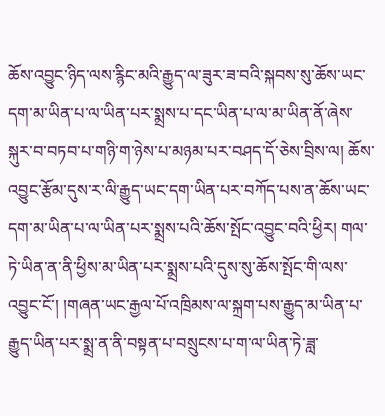ཆོས་འབྱུང་ཉིད་ལས་རྙིང་མའི་རྒྱུད་ལ་ཟུར་ཟ་བའི་སྐབས་སུ་ཆོས་ཡང་དག་མ་ཡིན་པ་ལ་ཡིན་པར་སྨྲས་པ་དང་ཡིན་པ་ལ་མ་ཡིན་ནོ་ཞེས་སྐུར་བ་བཏབ་པ་གཉི་ག་ཉེས་པ་མཉམ་པར་བཤད་དོ་ཅེས་བྲིས་ལ། ཆོས་འབྱུང་རྩོམ་དུས་ར་ལི་རྒྱུད་ཡང་དག་ཡིན་པར་བཀོད་པས་ན་ཆོས་ཡང་དག་མ་ཡིན་པ་ལ་ཡིན་པར་སྨྲས་པའི་ཆོས་སྤོང་འབྱུང་བའི་ཕྱིར། གལ་ཏེ་ཡིན་ན་ནི་ཕྱིས་མ་ཡིན་པར་སྨྲས་པའི་དུས་སུ་ཆོས་སྤོང་གི་ལས་འབྱུང་ངོ་། །གཞན་ཡང་རྒྱལ་པོ་འཁྲིམས་ལ་སྐྲག་པས་རྒྱུད་མ་ཡིན་པ་རྒྱུད་ཡིན་པར་སྨྲ་ན་ནི་བསྟན་པ་བསྲུངས་པ་ག་ལ་ཡིན་ཏེ་ཟླ་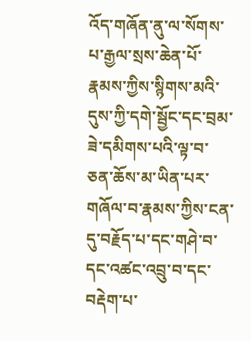འོད་གཞོན་ནུ་ལ་སོགས་པ་རྒྱལ་སྲས་ཆེན་པོ་རྣམས་ཀྱིས་སྙིགས་མའི་དུས་ཀྱི་དགེ་སྦྱོང་དང་བྲམ་ཟེ་དམིགས་པའི་ལྟ་བ་ཅན་ཆོས་མ་ཡིན་པར་གཞོལ་བ་རྣམས་ཀྱིས་ངན་དུ་བརྗོད་པ་དང་གཤེ་བ་དང་འཚང་འབྲུ་བ་དང་བརྡེག་པ་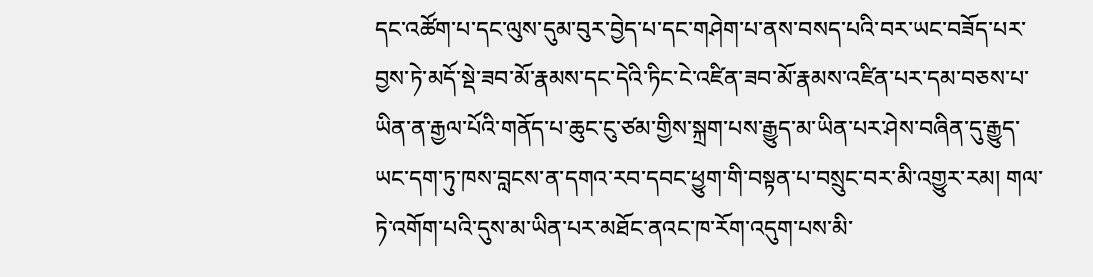དང་འཚོག་པ་དང་ལུས་དུམ་བུར་བྱེད་པ་དང་གཤེག་པ་ནས་བསད་པའི་བར་ཡང་བཟོད་པར་བྱས་ཏེ་མདོ་སྡེ་ཟབ་མོ་རྣམས་དང་དེའི་ཏིང་ངེ་འཛིན་ཟབ་མོ་རྣམས་འཛིན་པར་དམ་བཅས་པ་ཡིན་ན་རྒྱལ་པོའི་གནོད་པ་ཆུང་ངུ་ཙམ་གྱིས་སྐྲག་པས་རྒྱུད་མ་ཡིན་པར་ཤེས་བཞིན་དུ་རྒྱུད་ཡང་དག་ཏུ་ཁས་བླངས་ན་དགའ་རབ་དབང་ཕྱུག་གི་བསྟན་པ་བསྲུང་བར་མི་འགྱུར་རམ། གལ་ཏེ་འགོག་པའི་དུས་མ་ཡིན་པར་མཐོང་ནའང་ཁ་རོག་འདུག་པས་མི་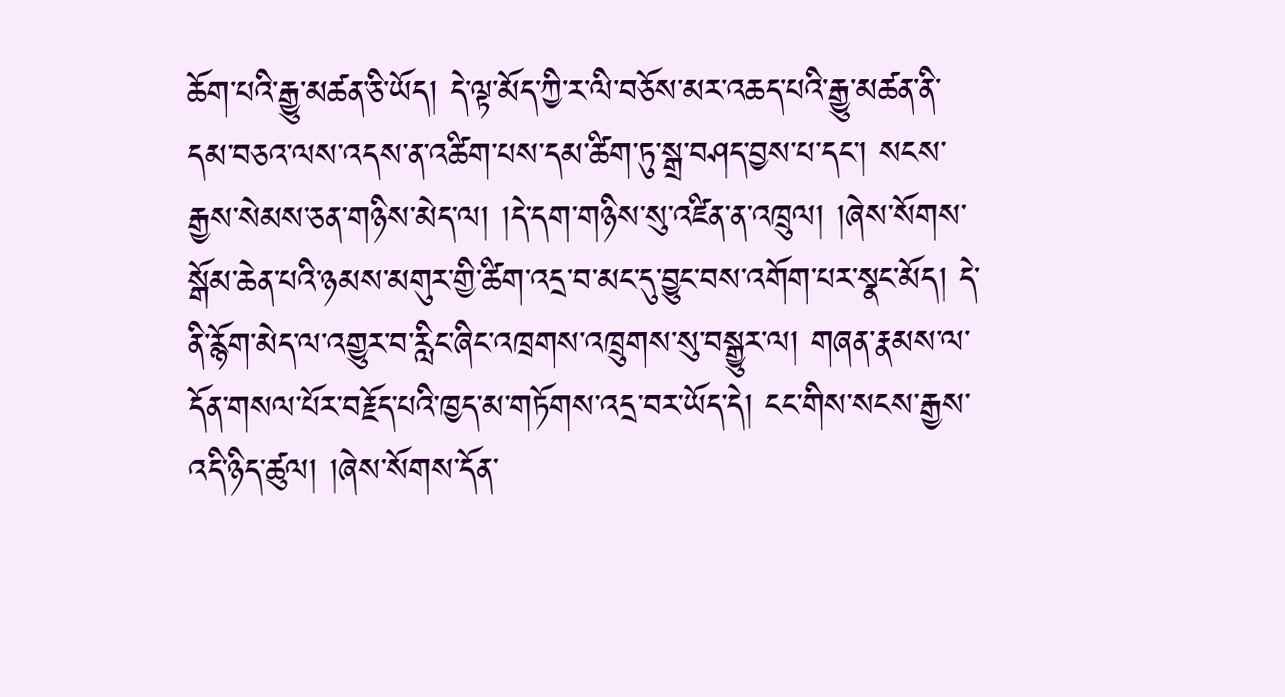ཆོག་པའི་རྒྱུ་མཚན་ཅི་ཡོད། དེ་ལྟ་མོད་ཀྱི་ར་ལི་བཅོས་མར་འཆད་པའི་རྒྱུ་མཚན་ནི་དམ་བཅའ་ལས་འདས་ན་འཚིག་པས་དམ་ཚིག་ཏུ་སྒྲ་བཤད་བྱས་པ་དང་། སངས་རྒྱས་སེམས་ཅན་གཉིས་མེད་ལ། །དེ་དག་གཉིས་སུ་འཛིན་ན་འཁྲུལ། །ཞེས་སོགས་སྒོམ་ཆེན་པའི་ཉམས་མགུར་གྱི་ཚིག་འདྲ་བ་མང་དུ་བྱུང་བས་འགོག་པར་སྣང་མོད། དེ་ནི་རྙོག་མེད་ལ་འགྱུར་བ་རླིང་ཞིང་འཁྲགས་འཁྲུགས་སུ་བསྒྱུར་ལ། གཞན་རྣམས་ལ་དོན་གསལ་པོར་བརྗོད་པའི་ཁྱད་མ་གཏོགས་འདྲ་བར་ཡོད་དེ། ངང་གིས་སངས་རྒྱས་འདི་ཉིད་ཚུལ། །ཞེས་སོགས་དོན་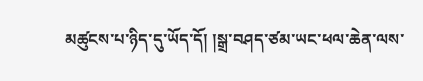མཚུངས་པ་ཉིད་དུ་ཡོད་དོ། །སྒྲ་བཤད་ཙམ་ཡང་ཕལ་ཆེན་ལས་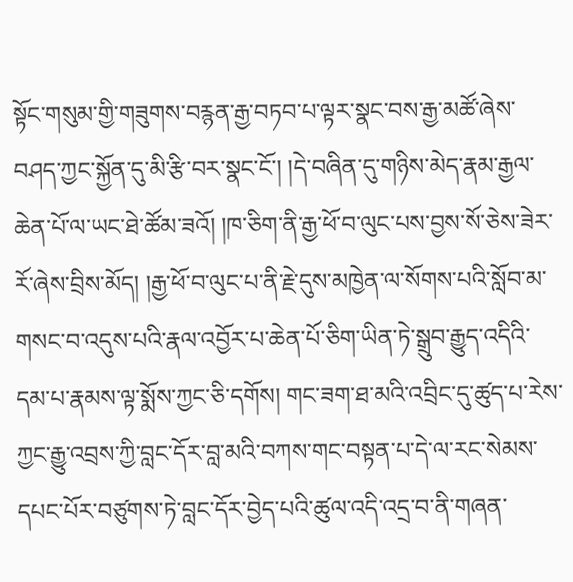སྟོང་གསུམ་གྱི་གཟུགས་བརྙན་རྒྱ་བཏབ་པ་ལྟར་སྣང་བས་རྒྱ་མཚོ་ཞེས་བཤད་ཀྱང་སྐྱོན་དུ་མི་རྩི་བར་སྣང་ངོ་། །དེ་བཞིན་དུ་གཉིས་མེད་རྣམ་རྒྱལ་ཆེན་པོ་ལ་ཡང་ཐེ་ཚོམ་ཟའོ། །ཁ་ཅིག་ནི་རྒྱ་ཕོ་བ་ལུང་པས་བྱས་སོ་ཅེས་ཟེར་རོ་ཞེས་བྲིས་མོད། །རྒྱ་ཕོ་བ་ལུང་པ་ནི་རྗེ་དུས་མཁྱེན་ལ་སོགས་པའི་སློབ་མ་གསང་བ་འདུས་པའི་རྣལ་འབྱོར་པ་ཆེན་པོ་ཅིག་ཡིན་ཏེ་སྒྲུབ་རྒྱུད་འདིའི་དམ་པ་རྣམས་ལྟ་སྨོས་ཀྱང་ཅི་དགོས། གང་ཟག་ཐ་མའི་འབྲིང་དུ་ཚུད་པ་རེས་ཀྱང་རྒྱུ་འབྲས་ཀྱི་བླང་དོར་བླ་མའི་བཀས་གང་བསྟན་པ་དེ་ལ་རང་སེམས་དཔང་པོར་བཙུགས་ཏེ་བླང་དོར་བྱེད་པའི་ཚུལ་འདི་འདྲ་བ་ནི་གཞན་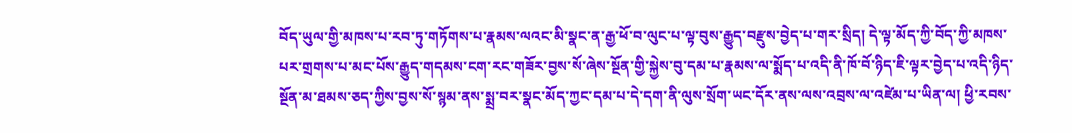བོད་ཡུལ་གྱི་མཁས་པ་རབ་ཏུ་གཏོགས་པ་རྣམས་ལའང་མི་སྣང་ན་རྒྱ་ཕོ་བ་ལུང་པ་ལྟ་བུས་རྒྱུད་བརྫུས་བྱེད་པ་གར་སྲིད། དེ་ལྟ་མོད་ཀྱི་བོད་ཀྱི་མཁས་པར་གྲགས་པ་མང་པོས་རྒྱུད་གདམས་ངག་རང་གཟོར་བྱས་སོ་ཞེས་སྔོན་གྱི་སྐྱེས་བུ་དམ་པ་རྣམས་ལ་སྨོད་པ་འདི་ནི་ཁོ་བོ་ཉིད་ཇི་ལྟར་བྱེད་པ་འདི་ཉིད་སྔོན་མ་ཐམས་ཅད་ཀྱིས་བྱས་སོ་སྙམ་ནས་སྨྲ་བར་སྣང་མོད་ཀྱང་དམ་པ་དེ་དག་ནི་ལུས་སྲོག་ཡང་དོར་ནས་ལས་འབྲས་ལ་འཛེམ་པ་ཡིན་ལ། ཕྱི་རབས་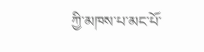ཀྱི་མཁས་པ་མང་པོ་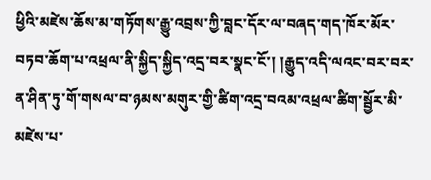ཕྱིའི་མཛེས་ཆོས་མ་གཏོགས་རྒྱུ་འབྲས་ཀྱི་བླང་དོར་ལ་བཞད་གད་ཁོར་མོར་བཏབ་ཆོག་པ་འཕྲལ་ནི་སྐྱིད་སྐྱིད་འདྲ་བར་སྣང་ངོ་། །རྒྱུད་འདི་ལའང་བར་བར་ན་ཤིན་ཏུ་གོ་གསལ་བ་ཉམས་མགུར་གྱི་ཚིག་འདྲ་བའམ་འཕྲལ་ཚིག་སྦྱོར་མི་མཛེས་པ་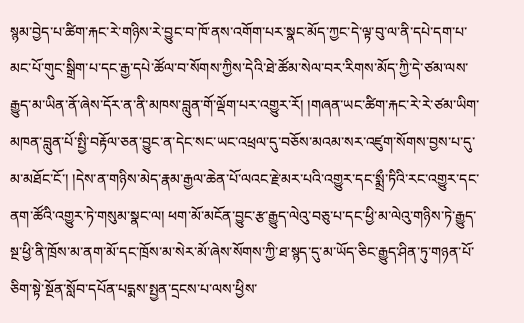སྙམ་བྱེད་པ་ཚིག་རྐང་རེ་གཉིས་རེ་བྱུང་བ་ཁོ་ནས་འགོག་པར་སྣང་མོད་ཀྱང་དེ་ལྟ་བུ་ལ་ནི་དཔེ་དག་པ་མང་པོ་གུང་སྒྲིག་པ་དང་རྒྱ་དཔེ་ཚོལ་བ་སོགས་ཀྱིས་དེའི་ཐེ་ཚོམ་སེལ་བར་རིགས་མོད་ཀྱི་དེ་ཙམ་ལས་རྒྱུད་མ་ཡིན་ནོ་ཞེས་དོར་ན་ནི་མཁས་བླུན་གོ་ལྡོག་པར་འགྱུར་རོ། །གཞན་ཡང་ཚིག་རྐང་རེ་རེ་ཙམ་ཡིག་མཁན་བླུན་པོ་སྤྱི་བརྟོལ་ཅན་བྱུང་ན་དེང་སང་ཡང་འཕྲལ་དུ་བཅོས་མའམ་སར་འཛུག་སོགས་བྱས་པ་དུ་མ་མཐོང་ངོ་། །དེས་ན་གཉིས་མེད་རྣམ་རྒྱལ་ཆེན་པོ་ལའང་རྗེ་མར་པའི་འགྱུར་དང་སྨྲྀ་ཏིའི་རང་འགྱུར་དང་ནག་ཚོའི་འགྱུར་ཏེ་གསུམ་སྣང་ལ། ཕག་མོ་མངོན་བྱུང་རྩ་རྒྱུད་ལེའུ་བཅུ་པ་དང་ཕྱི་མ་ལེའུ་གཉིས་ཏེ་རྒྱུད་སྔ་ཕྱི་ནི་ཁྲོས་མ་ནག་མོ་དང་ཁྲོས་མ་སེར་མོ་ཞེས་སོགས་ཀྱི་ཐ་སྙད་དུ་མ་ཡོད་ཅིང་རྒྱུད་ཤིན་ཏུ་གཉན་པོ་ཅིག་སྟེ་སྔོན་སློབ་དཔོན་པདྨས་སྤྱན་དྲངས་པ་ལས་ཕྱིས་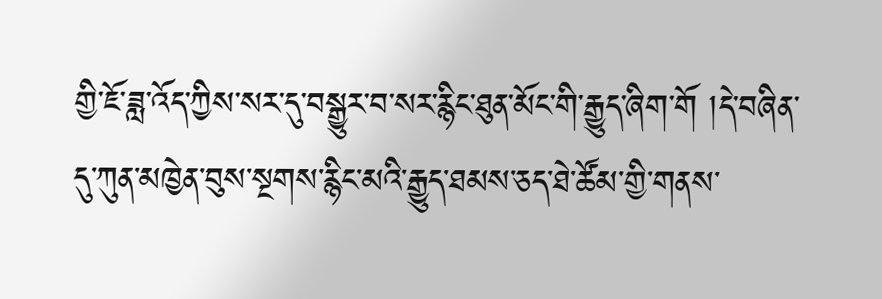གྱི་ཇོ་ཟླ་འོད་ཀྱིས་སར་དུ་བསྒྱུར་བ་སར་རྙིང་ཐུན་མོང་གི་རྒྱུད་ཞིག་གོ །དེ་བཞིན་དུ་ཀུན་མཁྱེན་བུས་སྔགས་རྙིང་མའི་རྒྱུད་ཐམས་ཅད་ཐེ་ཚོམ་གྱི་གནས་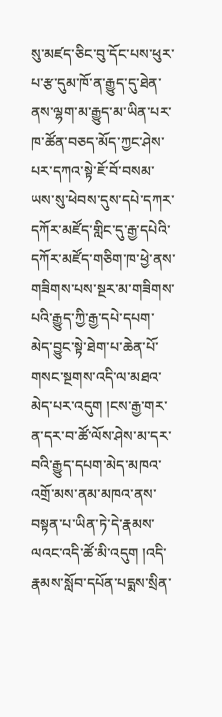སུ་མཛད་ཅིང་བུ་དོང་པས་ཕུར་པ་རྩ་དུམ་ཁོ་ན་རྒྱུད་དུ་ཐེན་ནས་ལྷག་མ་རྒྱུད་མ་ཡིན་པར་ཁ་ཚོན་བཅད་མོད་ཀྱང་ཤེས་པར་དཀའ་སྟེ་ཇོ་བོ་བསམ་ཡས་སུ་ཕེབས་དུས་དཔེ་དཀར་དཀོར་མཛོད་གླིང་དུ་རྒྱ་དཔེའི་དཀོར་མཛོད་གཅིག་ཁ་ཕྱེ་ནས་གཟིགས་པས་སྔར་མ་གཟིགས་པའི་རྒྱུད་ཀྱི་རྒྱ་དཔེ་དཔག་མེད་བྱུང་སྟེ་ཐེག་པ་ཆེན་པོ་གསང་སྔགས་འདི་ལ་མཐའ་མེད་པར་འདུག །ངས་རྒྱ་གར་ན་དར་བ་ཚོ་ལོས་ཤེས་མ་དར་བའི་རྒྱུད་དཔག་མེད་མཁའ་འགྲོ་མས་ནམ་མཁའ་ནས་བསྟན་པ་ཡིན་ཏེ་དེ་རྣམས་ལའང་འདི་ཚོ་མི་འདུག །འདི་རྣམས་སློབ་དཔོན་པདྨས་སྲིན་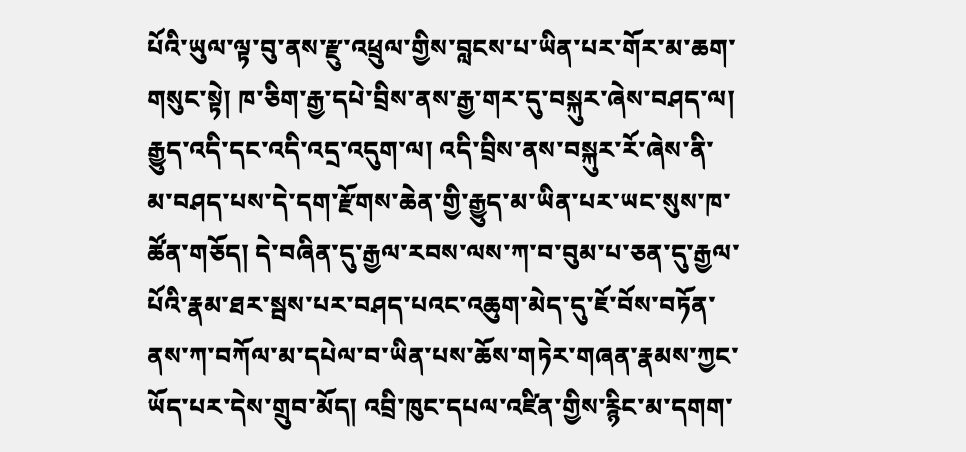པོའི་ཡུལ་ལྟ་བུ་ནས་རྫུ་འཕྲུལ་གྱིས་བླངས་པ་ཡིན་པར་གོར་མ་ཆག་གསུང་སྟེ། ཁ་ཅིག་རྒྱ་དཔེ་བྲིས་ནས་རྒྱ་གར་དུ་བསྐུར་ཞེས་བཤད་ལ། རྒྱུད་འདི་དང་འདི་འདྲ་འདུག་ལ། འདི་བྲིས་ནས་བསྐུར་རོ་ཞེས་ནི་མ་བཤད་པས་དེ་དག་རྫོགས་ཆེན་གྱི་རྒྱུད་མ་ཡིན་པར་ཡང་སུས་ཁ་ཚོན་གཅོད། དེ་བཞིན་དུ་རྒྱལ་རབས་ལས་ཀ་བ་བུམ་པ་ཅན་དུ་རྒྱལ་པོའི་རྣམ་ཐར་སྦས་པར་བཤད་པའང་འཆུག་མེད་དུ་ཇོ་བོས་བཏོན་ནས་ཀ་བཀོལ་མ་དཔེལ་བ་ཡིན་པས་ཆོས་གཏེར་གཞན་རྣམས་ཀྱང་ཡོད་པར་དེས་གྲུབ་མོད། འབྲི་ཁུང་དཔལ་འཛིན་གྱིས་རྙིང་མ་དགག་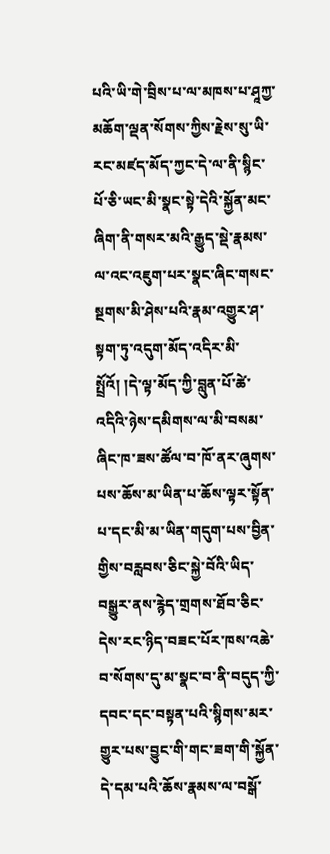པའི་ཡི་གེ་བྲིས་པ་ལ་མཁས་པ་ཤཱཀྱ་མཆོག་ལྡན་སོགས་ཀྱིས་རྗེས་སུ་ཡི་རང་མཛད་མོད་ཀྱང་དེ་ལ་ནི་སྙིང་པོ་ཅི་ཡང་མི་སྣང་སྟེ་དེའི་སྐྱོན་མང་ཞིག་ནི་གསར་མའི་རྒྱུད་སྡེ་རྣམས་ལ་འང་འཇུག་པར་སྣང་ཞིང་གསང་སྔགས་མི་ཤེས་པའི་རྣམ་འགྱུར་ཤ་སྟག་ཏུ་འདུག་མོད་འདིར་མི་སྤྲོའོ། །དེ་ལྟ་མོད་ཀྱི་བླུན་པོ་ཚེ་འདིའི་ཉེས་དམིགས་ལ་མི་བསམ་ཞིང་ཁ་ཟས་ཚོལ་བ་ཁོ་ནར་ཞུགས་པས་ཆོས་མ་ཡིན་པ་ཆོས་ལྟར་སྟོན་པ་དང་མི་མ་ཡིན་གདུག་པས་བྱིན་གྱིས་བརླབས་ཅིང་སྐྱེ་བོའི་ཡིད་བསྒྱུར་ནས་རྙེད་གྲགས་ཐོབ་ཅིང་དེས་རང་ཉིད་བཟང་པོར་ཁས་འཆེ་བ་སོགས་དུ་མ་སྣང་བ་ནི་བདུད་ཀྱི་དབང་དང་བསྟན་པའི་སྙིགས་མར་གྱུར་པས་བྱུང་གི་གང་ཟག་གི་སྐྱོན་དེ་དམ་པའི་ཆོས་རྣམས་ལ་བསྒོ་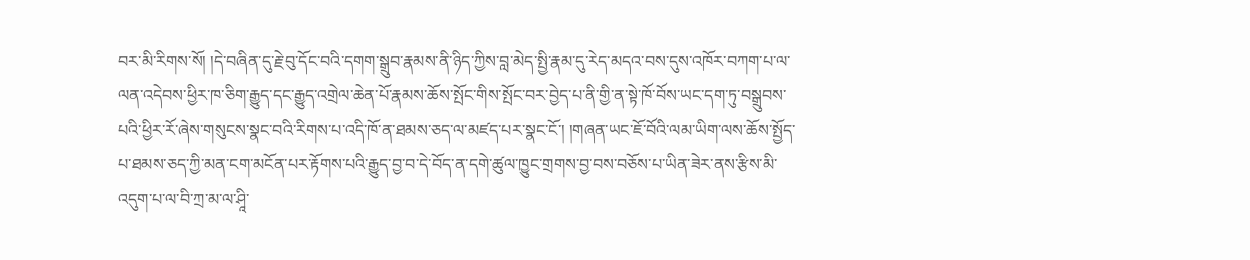བར་མི་རིགས་སོ། །དེ་བཞིན་དུ་རྗེ་བུ་དོང་བའི་དགག་སྒྲུབ་རྣམས་ནི་ཉིད་ཀྱིས་བླ་མེད་སྤྱི་རྣམ་དུ་རེད་མདའ་བས་དུས་འཁོར་བཀག་པ་ལ་ལན་འདེབས་ཕྱིར་ཁ་ཅིག་རྒྱུད་དང་རྒྱུད་འགྲེལ་ཆེན་པོ་རྣམས་ཆོས་སྤོང་གིས་སྤོང་བར་བྱེད་པ་ནི་གྱི་ན་སྟེ་ཁོ་བོས་ཡང་དག་ཏུ་བསྒྲུབས་པའི་ཕྱིར་རོ་ཞེས་གསུངས་སྣང་བའི་རིགས་པ་འདི་ཁོ་ན་ཐམས་ཅད་ལ་མཛད་པར་སྣང་ངོ་། །གཞན་ཡང་ཇོ་བོའི་ལམ་ཡིག་ལས་ཆོས་སྤྱོད་པ་ཐམས་ཅད་ཀྱི་མན་ངག་མངོན་པར་རྟོགས་པའི་རྒྱུད་བྱ་བ་དེ་བོད་ན་དགེ་ཚུལ་ཁྱུང་གྲགས་བྱ་བས་བཅོས་པ་ཡིན་ཟེར་ནས་རྩིས་མི་འདུག་པ་ལ་བི་ཀྲ་མ་ལ་ཤཱི་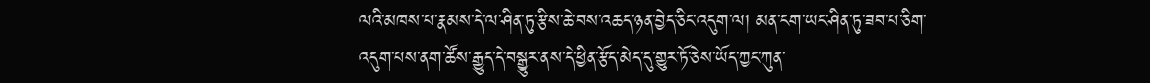ལའི་མཁས་པ་རྣམས་དེ་ལ་ཤིན་ཏུ་རྩིས་ཆེ་བས་འཆད་ཉན་བྱེད་ཅིང་འདུག་ལ། མན་ངག་ཡང་ཤིན་ཏུ་ཟབ་པ་ཅིག་འདུག་པས་ནག་ཚོས་རྒྱུད་དེ་བསྒྱུར་ནས་དེ་ཕྱིན་རྩོད་མེད་དུ་གྱུར་ཏོ་ཅེས་ཡོད་ཀྱང་ཀུན་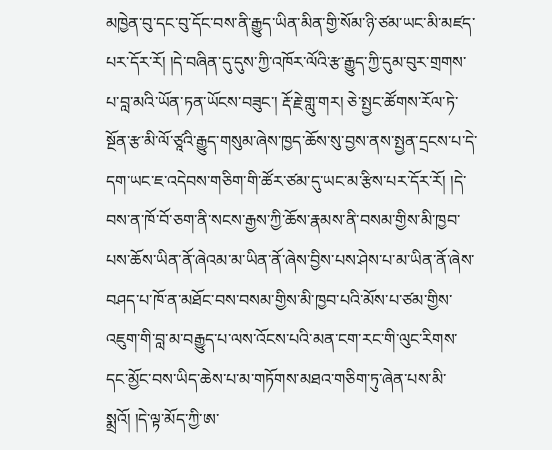མཁྱེན་བུ་དང་བུ་དོང་བས་ནི་རྒྱུད་ཡིན་མིན་གྱི་སོམ་ཉི་ཙམ་ཡང་མི་མཛད་པར་དོར་རོ། །དེ་བཞིན་དུ་དུས་ཀྱི་འཁོར་ལོའི་རྩ་རྒྱུད་ཀྱི་དུམ་བུར་གྲགས་པ་བླ་མའི་ཡོན་ཏན་ཡོངས་བཟུང་། རྡོ་རྗེ་གླུ་གར། ཅེ་སྤྱང་ཚོགས་རོལ་ཏེ་སྔོན་རྩ་མི་ལོ་ཙཱའི་རྒྱུད་གསུམ་ཞེས་ཁྱད་ཆོས་སུ་བྱས་ནས་སྤྱན་དྲངས་པ་དེ་དག་ཡང་ཇ་འདེབས་གཅིག་གི་ཚོར་ཙམ་དུ་ཡང་མ་རྩིས་པར་དོར་རོ། །དེ་བས་ན་ཁོ་བོ་ཅག་ནི་སངས་རྒྱས་ཀྱི་ཆོས་རྣམས་ནི་བསམ་གྱིས་མི་ཁྱབ་པས་ཆོས་ཡིན་ནོ་ཞེའམ་མ་ཡིན་ནོ་ཞེས་བྱིས་པས་ཤེས་པ་མ་ཡིན་ནོ་ཞེས་བཤད་པ་ཁོ་ན་མཐོང་བས་བསམ་གྱིས་མི་ཁྱབ་པའི་མོས་པ་ཙམ་གྱིས་འཇུག་གི་བླ་མ་བརྒྱུད་པ་ལས་འོངས་པའི་མན་ངག་རང་གི་ལུང་རིགས་དང་མྱོང་བས་ཡིད་ཆེས་པ་མ་གཏོགས་མཐའ་གཅིག་ཏུ་ཞེན་པས་མི་སྨྲའོ། །དེ་ལྟ་མོད་ཀྱི་ཨ་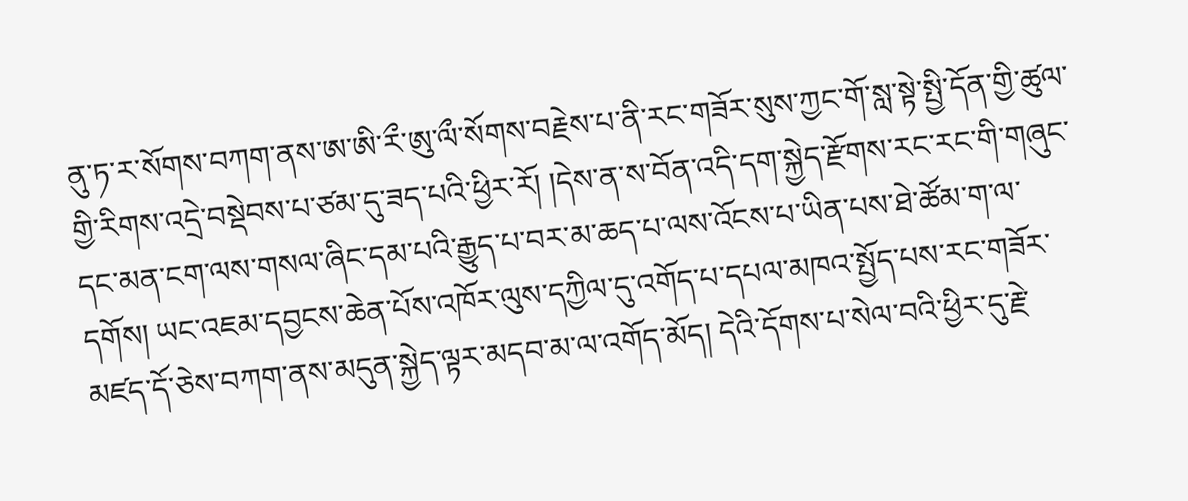ནུ་ཏ་ར་སོགས་བཀག་ནས་ཨ་ཨི་རྀ་ཨུ་ལྀ་སོགས་བརྗེས་པ་ནི་རང་གཟོར་སུས་ཀྱང་གོ་སླ་སྟེ་སྤྱི་དོན་གྱི་ཚུལ་གྱི་རིགས་འདྲེ་བསྡེབས་པ་ཙམ་དུ་ཟད་པའི་ཕྱིར་རོ། །དེས་ན་ས་བོན་འདི་དག་སྐྱེད་རྫོགས་རང་རང་གི་གཞུང་དང་མན་ངག་ལས་གསལ་ཞིང་དམ་པའི་རྒྱུད་པ་བར་མ་ཆད་པ་ལས་འོངས་པ་ཡིན་པས་ཐེ་ཚོམ་ག་ལ་དགོས། ཡང་འཇམ་དབྱངས་ཆེན་པོས་འཁོར་ལུས་དཀྱིལ་དུ་འགོད་པ་དཔལ་མཁའ་སྤྱོད་པས་རང་གཟོར་མཛད་དོ་ཅེས་བཀག་ནས་མདུན་སྐྱེད་ལྟར་མདབ་མ་ལ་འགོད་མོད། དེའི་དོགས་པ་སེལ་བའི་ཕྱིར་དུ་རྗེ་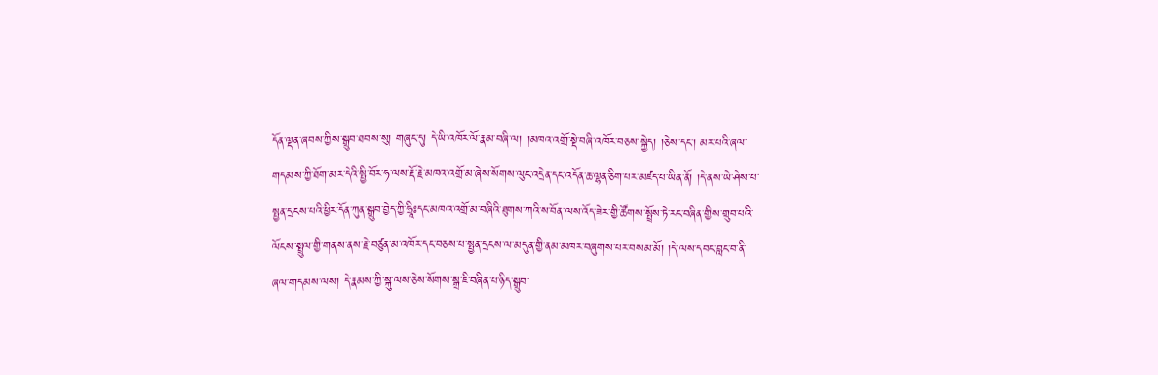དོན་ལྡན་ཞབས་ཀྱིས་སྒྲུབ་ཐབས་སུ། གཞུང་དུ། དེ་ཡི་འཁོར་ལོ་རྣམ་བཞི་ལ། །མཁའ་འགྲོ་སྡེ་བཞི་འཁོར་བཅས་སྐྱེད། །ཅེས་དང་། མར་པའི་ཞལ་གདམས་ཀྱི་ཐོག་མར་དེའི་སྤྱི་བོར་ཧ་ལས་རྡོ་རྗེ་མཁའ་འགྲོ་མ་ཞེས་སོགས་ལུང་འདྲེན་དང་འདོན་ཆ་ལྷན་ཅིག་པར་མཛད་པ་ཡིན་ནོ། །དེ་ནས་ཡེ་ཤེས་པ་སྤྱན་དྲངས་པའི་ཕྱིར་དོན་ཀུན་སྒྲུབ་བྱེད་ཀྱི་ཧྲཱིཿདང་མཁའ་འགྲོ་མ་བཞིའི་ཐུགས་ཀའི་ས་བོན་ལས་འོད་ཟེར་གྱི་ཚོགས་སྤྲོས་ཏེ་རང་བཞིན་གྱིས་གྲུབ་པའི་ལོངས་སྤྲུལ་གྱི་གནས་ནས་རྗེ་བཙུན་མ་འཁོར་དང་བཅས་པ་སྤྱན་དྲངས་ལ་མདུན་གྱི་ནམ་མཁར་བཞུགས་པར་བསམ་མོ། །དེ་ལས་དབང་བླང་བ་ནི་ཞལ་གདམས་ལས། དེ་རྣམས་ཀྱི་སྐུ་ལས་ཅེས་སོགས་སྒྲ་ཇི་བཞིན་པ་ཉིད་སྒྲུབ་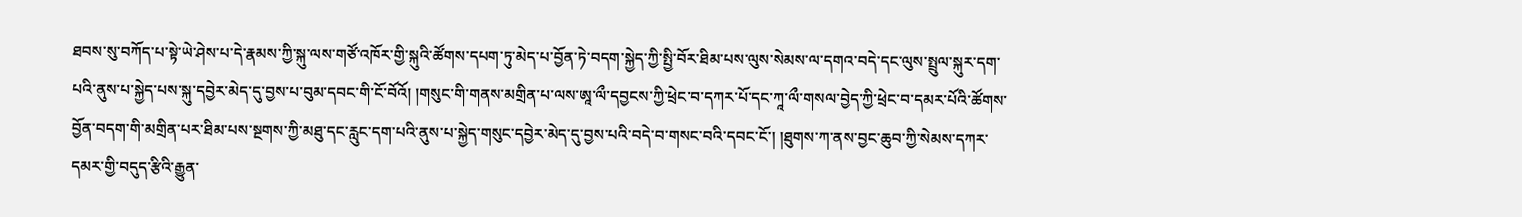ཐབས་སུ་བཀོད་པ་སྟེ་ཡེ་ཤེས་པ་དེ་རྣམས་ཀྱི་སྐུ་ལས་གཙོ་འཁོར་གྱི་སྐུའི་ཚོགས་དཔག་ཏུ་མེད་པ་བྱོན་ཏེ་བདག་སྐྱེད་ཀྱི་སྤྱི་བོར་ཐིམ་པས་ལུས་སེམས་ལ་དགའ་བདེ་དང་ལུས་སྤྲུལ་སྐུར་དག་པའི་ནུས་པ་སྐྱེད་པས་སྐུ་དབྱེར་མེད་དུ་བྱས་པ་བུམ་དབང་གི་ངོ་བོའོ། །གསུང་གི་གནས་མགྲིན་པ་ལས་ཨཱ་ལྀ་དབྱངས་ཀྱི་ཕྲེང་བ་དཀར་པོ་དང་ཀཱ་ལྀ་གསལ་བྱེད་ཀྱི་ཕྲེང་བ་དམར་པོའི་ཚོགས་བྱོན་བདག་གི་མགྲིན་པར་ཐིམ་པས་སྔགས་ཀྱི་མཐུ་དང་རླུང་དག་པའི་ནུས་པ་སྐྱེད་གསུང་དབྱེར་མེད་དུ་བྱས་པའི་བདེ་བ་གསང་བའི་དབང་ངོ་། །ཐུགས་ཀ་ནས་བྱང་ཆུབ་ཀྱི་སེམས་དཀར་དམར་གྱི་བདུད་རྩིའི་རྒྱུན་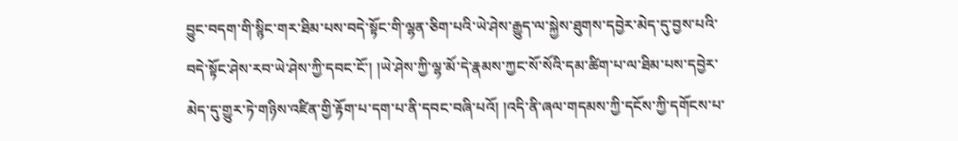བྱུང་བདག་གི་སྙིང་གར་ཐིམ་པས་བདེ་སྟོང་གི་ལྷན་ཅིག་པའི་ཡེ་ཤེས་རྒྱུད་ལ་སྐྱེས་ཐུགས་དབྱེར་མེད་དུ་བྱས་པའི་བདེ་སྟོང་ཤེས་རབ་ཡེ་ཤེས་ཀྱི་དབང་ངོ་། །ཡེ་ཤེས་ཀྱི་ལྷ་མོ་དེ་རྣམས་ཀྱང་སོ་སོའི་དམ་ཚིག་པ་ལ་ཐིམ་པས་དབྱེར་མེད་དུ་གྱུར་ཏེ་གཉིས་འཛིན་གྱི་རྟོག་པ་དག་པ་ནི་དབང་བཞི་པའོ། །འདི་ནི་ཞལ་གདམས་ཀྱི་དངོས་ཀྱི་དགོངས་པ་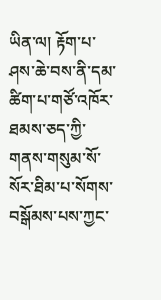ཡིན་ལ། རྟོག་པ་ཤས་ཆེ་བས་ནི་དམ་ཚིག་པ་གཙོ་འཁོར་ཐམས་ཅད་ཀྱི་གནས་གསུམ་སོ་སོར་ཐིམ་པ་སོགས་བསྒོམས་པས་ཀྱང་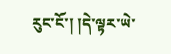རུང་ངོ་། །དེ་ལྟར་ཡེ་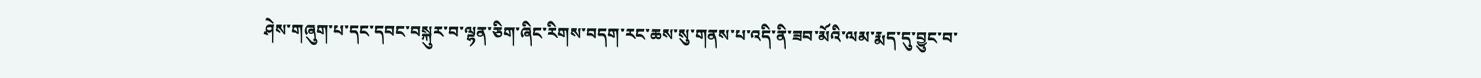ཤེས་གཞུག་པ་དང་དབང་བསྐུར་བ་ལྷན་ཅིག་ཞིང་རིགས་བདག་རང་ཆས་སུ་གནས་པ་འདི་ནི་ཟབ་མོའི་ལམ་རྨད་དུ་བྱུང་བ་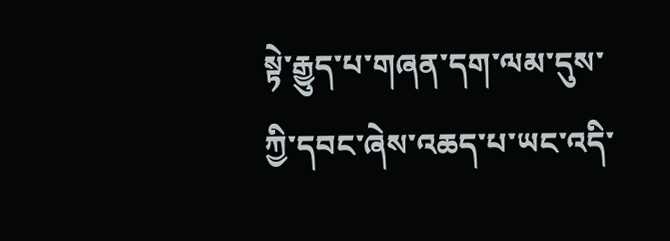སྟེ་རྒྱུད་པ་གཞན་དག་ལམ་དུས་ཀྱི་དབང་ཞེས་འཆད་པ་ཡང་འདི་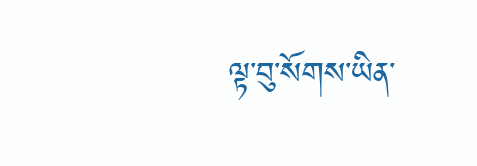ལྟ་བུ་སོགས་ཡིན་